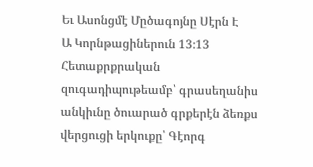Եւ Ասոնցմէ Մըծագոյնը Սէրն Է
Ա Կորնթացիներուն 13։13
Հետաքրքրական զուգադիպութեամբ՝ գրասեղանիս անկիւնը ծուարած գրքերէն ձեռքս վերցուցի երկուքը՝ Գէորգ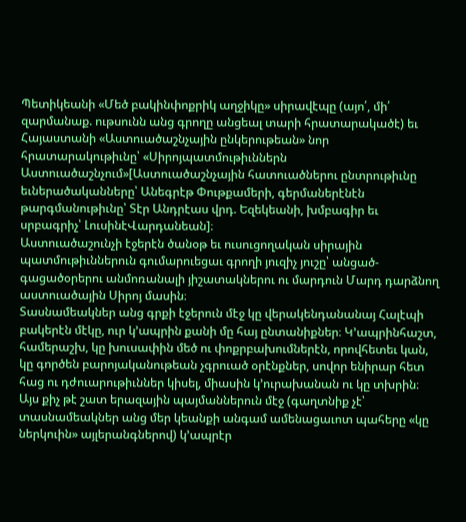Պետիկեանի «Մեծ բակինփոքրիկ աղջիկը» սիրավէպը (այո՛, մի՛ զարմանաք. ութսունն անց գրողը անցեալ տարի հրատարակածէ) եւ Հայաստանի «Աստուածաշնչային ընկերութեան» նոր հրատարակութիւնը՝ «Սիրոյպատմութիւններն Աստուածաշնչում»[Աստուածաշնչային հատուածներու ընտրութիւնը եւներածականները՝ Անեգրէթ Փութքամերի, գերմաներէնէն թարգմանութիւնը՝ Տէր Անդրէաս վրդ. Եզեկեանի, խմբագիր եւ սրբագրիչ՝ ԼուսինէՎարդանեան]։
Աստուածաշունչի էջերէն ծանօթ եւ ուսուցողական սիրային պատմութիւններուն գումարուեցաւ գրողի յուզիչ յուշը՝ անցած-գացածօրերու անմոռանալի յիշատակներու ու մարդուն Մարդ դարձնող աստուածային Սիրոյ մասին։
Տասնամեակներ անց գրքի էջերուն մէջ կը վերակենդանանայ Հալէպի բակերէն մէկը, ուր կ’ապրին քանի մը հայ ընտանիքներ։ Կ’ապրինհաշտ, համերաշխ, կը խուսափին մեծ ու փոքրբախումներէն, որովհետեւ կան, կը գործեն բարոյականութեան չգրուած օրէնքներ, սովոր ենիրար հետ հաց ու դժուարութիւններ կիսել, միասին կ’ուրախանան ու կը տխրին։
Այս քիչ թէ շատ երազային պայմաններուն մէջ (գաղտնիք չէ՝ տասնամեակներ անց մեր կեանքի անգամ ամենացաւոտ պահերը «կը ներկուին» այլերանգներով) կ’ապրէր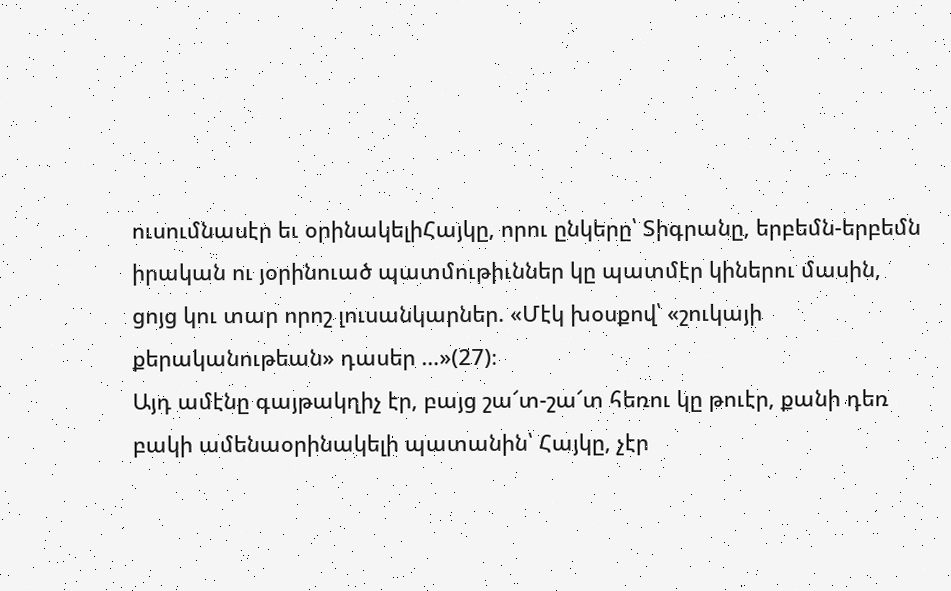ուսումնասէր եւ օրինակելիՀայկը, որու ընկերը՝ Տիգրանը, երբեմն-երբեմն իրական ու յօրինուած պատմութիւններ կը պատմէր կիներու մասին, ցոյց կու տար որոշ լուսանկարներ. «Մէկ խօսքով՝ «շուկայի քերականութեան» դասեր …»(27)։
Այդ ամէնը գայթակղիչ էր, բայց շա՜տ-շա՜տ հեռու կը թուէր, քանի դեռ բակի ամենաօրինակելի պատանին՝ Հայկը, չէր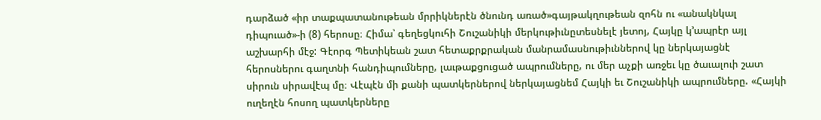դարձած «իր տաքպատանութեան մրրիկներէն ծնունդ առած»գայթակղութեան զոհն ու «անակնկալ դիպուած»-ի (8) հերոսը։ Հիմա՝ գեղեցկուհի Շուշանիկի մերկութիւնըտեսնելէ յետոյ, Հայկը կ’ապրէր այլ աշխարհի մէջ: Գէորգ Պետիկեան շատ հետաքրքրական մանրամասնութիւններով կը ներկայացնէ հերոսներու գաղտնի հանդիպումները, լաւթաքցուցած ապրումները, ու մեր աչքի առջեւ կը ծաւալուի շատ սիրուն սիրավէպ մը։ Վէպէն մի քանի պատկերներով ներկայացնեմ Հայկի եւ Շուշանիկի ապրումները. «Հայկի ուղեղէն հոսող պատկերները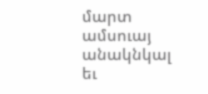մարտ ամսուայ անակնկալ եւ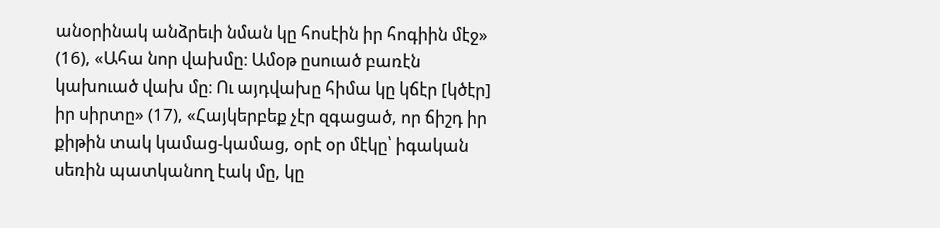անօրինակ անձրեւի նման կը հոսէին իր հոգիին մէջ» (16), «Ահա նոր վախմը։ Ամօթ ըսուած բառէն կախուած վախ մը։ Ու այդվախը հիմա կը կճէր [կծէր] իր սիրտը» (17), «Հայկերբեք չէր զգացած, որ ճիշդ իր քիթին տակ կամաց-կամաց, օրէ օր մէկը՝ իգական սեռին պատկանող էակ մը, կը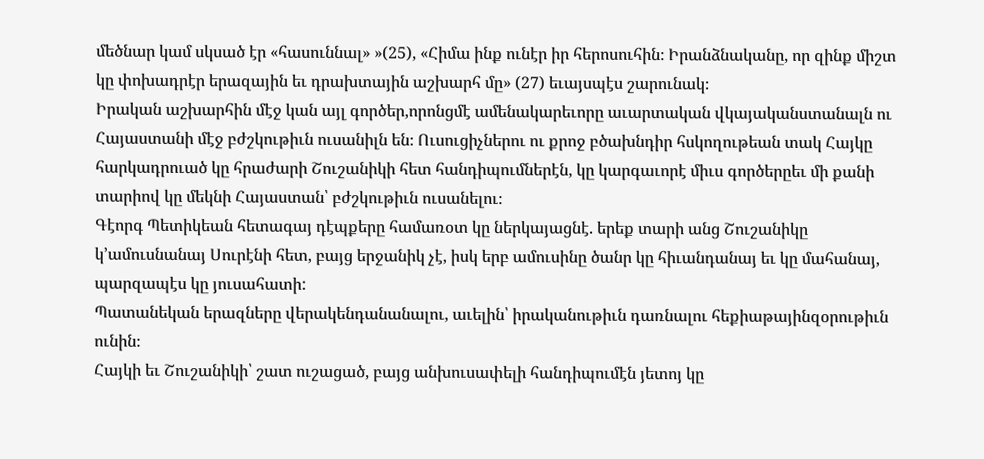մեծնար կամ սկսած էր «հասուննալ» »(25), «Հիմա ինք ունէր իր հերոսուհին։ Իրանձնականը, որ զինք միշտ կը փոխադրէր երազային եւ դրախտային աշխարհ մը» (27) եւայսպէս շարունակ։
Իրական աշխարհին մէջ կան այլ գործեր,որոնցմէ ամենակարեւորը աւարտական վկայականստանալն ու Հայաստանի մէջ բժշկութիւն ուսանիլն են։ Ուսուցիչներու ու քրոջ բծախնդիր հսկողութեան տակ Հայկը հարկադրուած կը հրաժարի Շուշանիկի հետ հանդիպումներէն, կը կարգաւորէ միւս գործերըեւ մի քանի տարիով կը մեկնի Հայաստան՝ բժշկութիւն ուսանելու։
Գէորգ Պետիկեան հետագայ դէպքերը համառօտ կը ներկայացնէ. երեք տարի անց Շուշանիկը կ’ամուսնանայ Սուրէնի հետ, բայց երջանիկ չէ, իսկ երբ ամուսինը ծանր կը հիւանդանայ եւ կը մահանայ, պարզապէս կը յուսահատի:
Պատանեկան երազները վերակենդանանալու, աւելին՝ իրականութիւն դառնալու հեքիաթայինզօրութիւն ունին։
Հայկի եւ Շուշանիկի՝ շատ ուշացած, բայց անխուսափելի հանդիպումէն յետոյ կը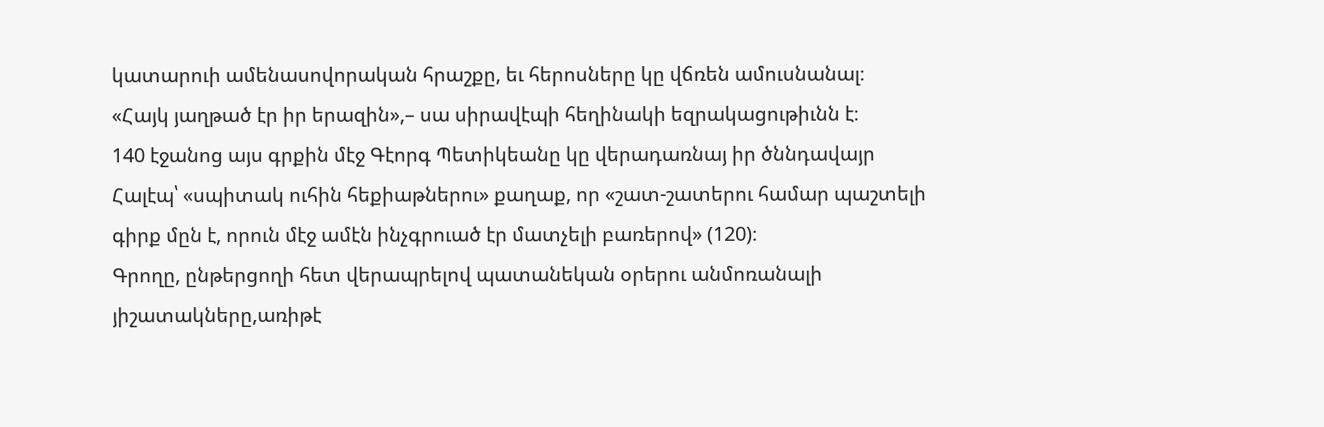կատարուի ամենասովորական հրաշքը, եւ հերոսները կը վճռեն ամուսնանալ։
«Հայկ յաղթած էր իր երազին»,– սա սիրավէպի հեղինակի եզրակացութիւնն է։
140 էջանոց այս գրքին մէջ Գէորգ Պետիկեանը կը վերադառնայ իր ծննդավայր Հալէպ՝ «սպիտակ ուհին հեքիաթներու» քաղաք, որ «շատ-շատերու համար պաշտելի գիրք մըն է, որուն մէջ ամէն ինչգրուած էր մատչելի բառերով» (120)։
Գրողը, ընթերցողի հետ վերապրելով պատանեկան օրերու անմոռանալի յիշատակները,առիթէ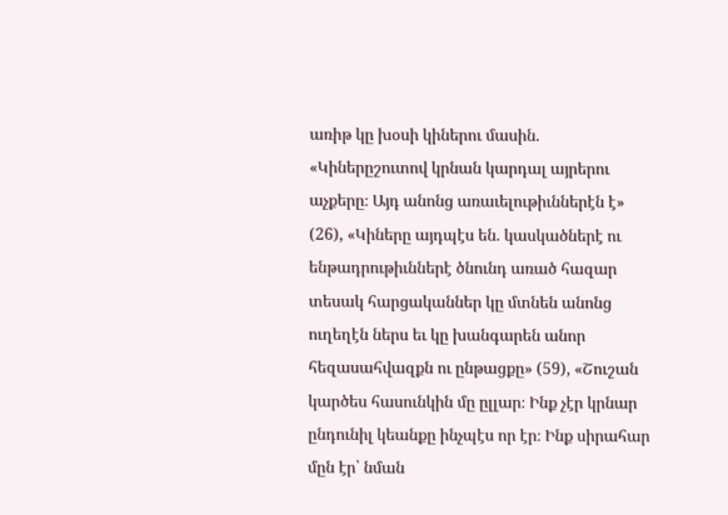առիթ կը խօսի կիներու մասին. «Կիներըշուտով կրնան կարդալ այրերու աչքերը։ Այդ անոնց առաւելութիւններէն է» (26), «Կիները այդպէս են. կասկածներէ ու ենթադրութիւններէ ծնունդ առած հազար տեսակ հարցականներ կը մտնեն անոնց ուղեղէն ներս եւ կը խանգարեն անոր հեզասահվազքն ու ընթացքը» (59), «Շուշան կարծես հասունկին մը ըլլար։ Ինք չէր կրնար ընդունիլ կեանքը ինչպէս որ էր։ Ինք սիրահար մըն էր՝ նման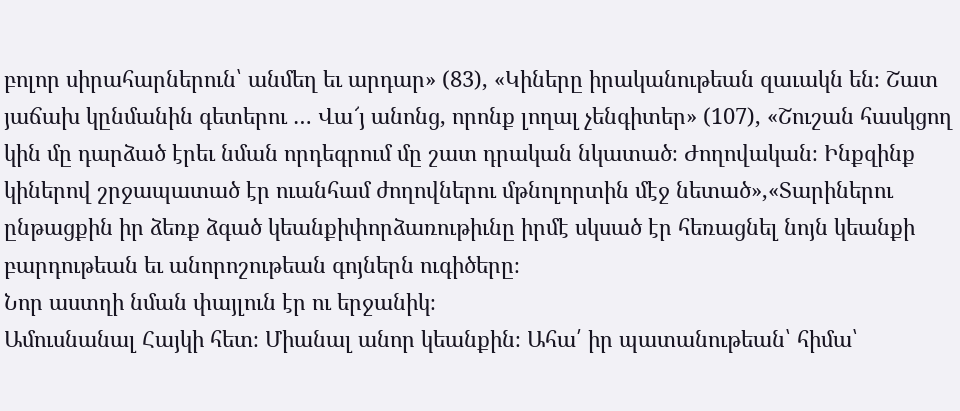բոլոր սիրահարներուն՝ անմեղ եւ արդար» (83), «Կիները իրականութեան զաւակն են։ Շատ յաճախ կընմանին գետերու … Վա՜յ անոնց, որոնք լողալ չենգիտեր» (107), «Շուշան հասկցող կին մը դարձած էրեւ նման որդեգրում մը շատ դրական նկատած։ Ժողովական։ Ինքզինք կիներով շրջապատած էր ուանհամ ժողովներու մթնոլորտին մէջ նետած»,«Տարիներու ընթացքին իր ձեռք ձգած կեանքիփորձառութիւնը իրմէ սկսած էր հեռացնել նոյն կեանքի բարդութեան եւ անորոշութեան գոյներն ուգիծերը։
Նոր աստղի նման փայլուն էր ու երջանիկ։
Ամուսնանալ Հայկի հետ։ Միանալ անոր կեանքին։ Ահա՛ իր պատանութեան՝ հիմա՝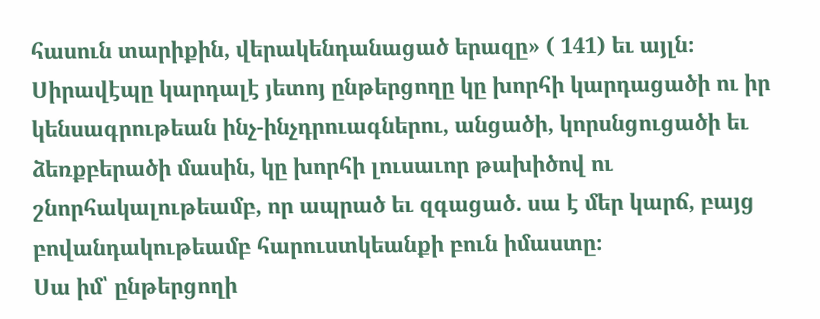հասուն տարիքին, վերակենդանացած երազը» ( 141) եւ այլն։
Սիրավէպը կարդալէ յետոյ ընթերցողը կը խորհի կարդացածի ու իր կենսագրութեան ինչ-ինչդրուագներու, անցածի, կորսնցուցածի եւ ձեռքբերածի մասին, կը խորհի լուսաւոր թախիծով ու շնորհակալութեամբ, որ ապրած եւ զգացած. սա է մեր կարճ, բայց բովանդակութեամբ հարուստկեանքի բուն իմաստը։
Սա իմ՝ ընթերցողի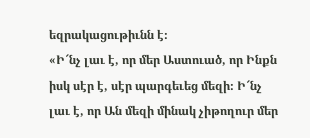եզրակացութիւնն է։
«Ի՜նչ լաւ է, որ մեր Աստուած, որ Ինքն իսկ սէր է, սէր պարգեւեց մեզի։ Ի՜նչ լաւ է, որ Ան մեզի մինակ չիթողուր մեր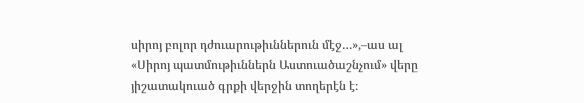սիրոյ բոլոր դժուարութիւններուն մէջ…»,–աս ալ «Սիրոյ պատմութիւններն Աստուածաշնչում» վերը յիշատակուած գրքի վերջին տողերէն է։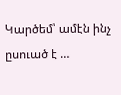Կարծեմ՝ ամէն ինչ ըսուած է …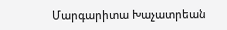Մարգարիտա Խաչատրեան